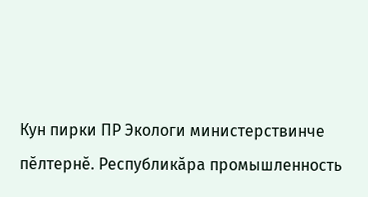Кун пирки ПР Экологи министерствинче пӗлтернӗ. Республикӑра промышленность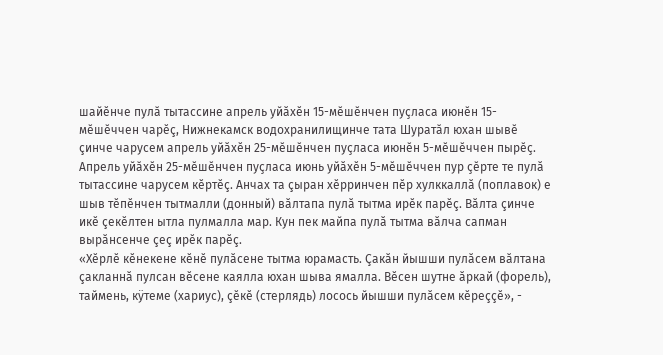шайĕнче пулӑ тытассине апрель уйăхĕн 15-мӗшӗнчен пуҫласа июнӗн 15-мӗшӗччен чарĕç, Нижнекамск водохранилищинче тата Шуратӑл юхан шывӗ çинче чарусем апрель уйăхĕн 25-мӗшӗнчен пуҫласа июнӗн 5-мӗшӗччен пырӗҫ.
Апрель уйӑхӗн 25-мӗшӗнчен пуҫласа июнь уйăхĕн 5-мӗшӗччен пур ҫӗрте те пулă тытассине чарусем кĕртĕç. Анчах та çыран хĕрринчен пĕр хулккаллă (поплавок) е шыв тĕпĕнчен тытмалли (донный) вăлтапа пулă тытма ирĕк парĕç. Вăлта çинче икĕ çекĕлтен ытла пулмалла мар. Кун пек майпа пулă тытма вăлча сапман вырăнсенче çеç ирĕк парĕç.
«Хĕрлĕ кĕнекене кĕнĕ пулăсене тытма юрамасть. Çакăн йышши пулăсем вăлтана çакланнă пулсан вĕсене каялла юхан шыва ямалла. Вĕсен шутне ăркай (форель), таймень, кÿтеме (хариус), çĕкĕ (стерлядь) лосось йышши пулăсем кĕреççĕ», -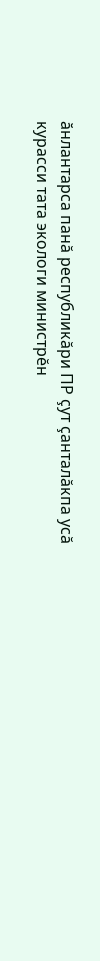ӑнлантарса панă республикăри ПР çут çанталăкпа усă курасси тата экологи министрĕн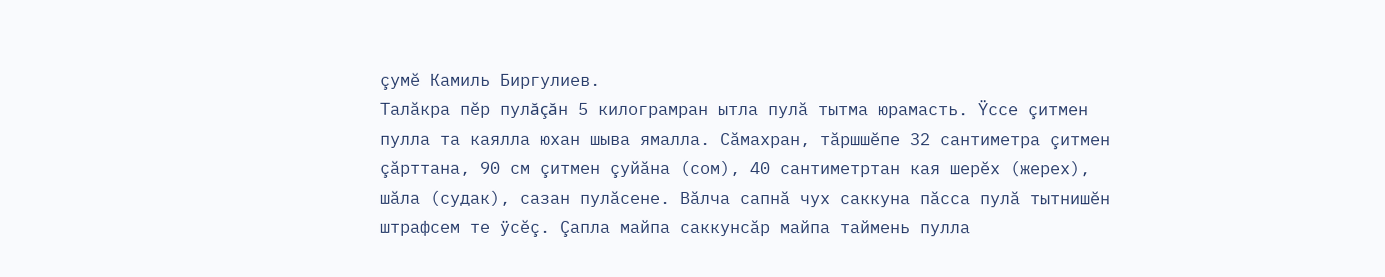çумĕ Камиль Биргулиев.
Талăкра пĕр пулăçăн 5 килограмран ытла пулă тытма юрамасть. Ÿссе çитмен пулла та каялла юхан шыва ямалла. Сăмахран, тăршшĕпе 32 сантиметра çитмен çăрттана, 90 см çитмен çуйăна (сом), 40 сантиметртан кая шерĕх (жерех), шăла (судак), сазан пулăсене. Вăлча сапнă чух саккуна пăсса пулă тытнишĕн штрафсем те ÿсĕç. Çапла майпа саккунсăр майпа таймень пулла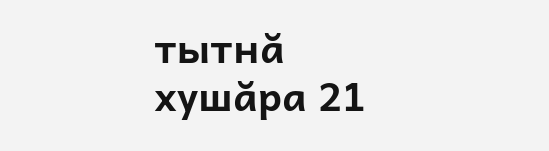тытнă хушăра 21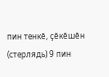пин тенкĕ, çĕкĕшĕн (стерлядь) 9 пин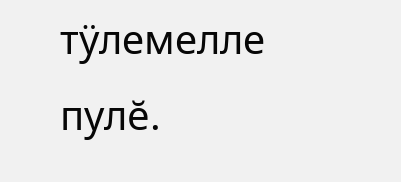тÿлемелле пулĕ.